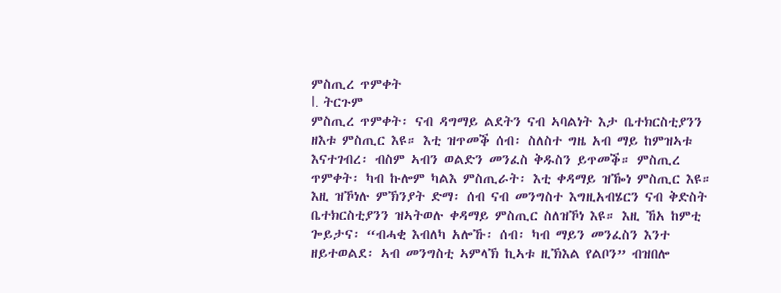ምስጢረ ጥምቀት
I. ትርጉም
ምስጢረ ጥምቀት፡ ናብ ዳግማይ ልደትን ናብ ኣባልነት እታ ቤተክርስቲያንን ዘእቱ ምስጢር እዩ። እቲ ዝጥመቕ ሰብ፡ ስለስተ ግዜ አብ ማይ ከምዝኣቱ እናተገብረ፡ ብስም ኣብን ወልድን መንፈስ ቅዱስን ይጥመቕ። ምስጢረ ጥምቀት፡ ካብ ኩሎም ካልእ ምስጢራት፡ እቲ ቀዳማይ ዝዀነ ምስጢር እዩ። እዚ ዝኾነሉ ምኽንያት ድማ፡ ሰብ ናብ መንግስተ እግዚአብሄርን ናብ ቅድስት ቤተክርስቲያንን ዝኣትወሉ ቀዳማይ ምስጢር ስለዝኾነ እዩ። እዚ ኸአ ከምቲ ጐይታና፡ “ብሓቂ እብለካ አሎኹ፡ ሰብ፡ ካብ ማይን መንፈስን እንተ ዘይተወልደ፡ ኣብ መንግስቲ ኣምላኽ ኪኣቱ ዚኽእል የልቦን” ብዝበሎ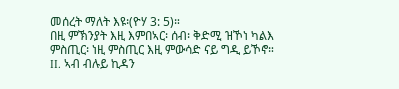መሰረት ማለት እዩ፡(ዮሃ 3: 5)።
በዚ ምኽንያት እዚ እምበኣር፡ ሰብ፡ ቅድሚ ዝኾነ ካልእ ምስጢር፡ ነዚ ምስጢር እዚ ምውሳድ ናይ ግዲ ይኾኖ።
II. ኣብ ብሉይ ኪዳን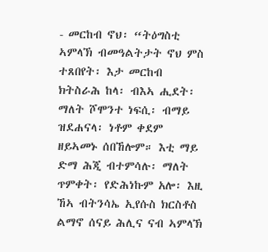- መርከብ ኖህ፡ “ትዕግስቲ ኣምላኽ ብመዓልትታት ኖህ ምስ ተጸበየት፡ እታ መርከብ ክትስራሕ ከላ፡ ብእኣ ሒደት፡ ማለት ሾሞንተ ነፍሲ፡ ብማይ ዝደሐናላ፡ ነቶም ቀደም ዘይኣመኑ ሰበኸሎም። እቲ ማይ ድማ ሕጂ ብተምሳሉ፡ ማለት ጥምቀት፡ የድሕነኩም አሎ፡ እዚ ኸኣ ብትንሳኤ ኢየሱስ ክርስቶስ ልማኖ ሰናይ ሕሊና ናብ ኣምላኽ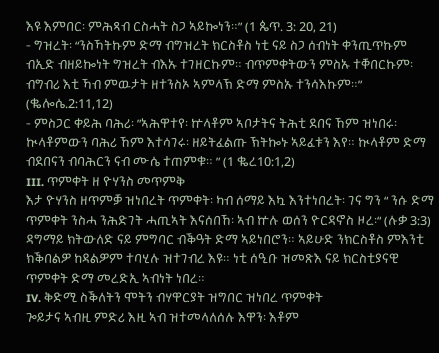እዩ እምበር፡ ምሕጻብ ርስሓት ስጋ ኣይኰነን።” (1 ጴጥ. 3: 20, 21)
- ግዝረት፡ “ንስኻትኩም ድማ ብግዝረት ክርስቶስ ነቲ ናይ ስጋ ሰብነት ቀንጢጥኩም ብኢድ ብዘይኰነት ግዝረት ብእኡ ተገዘርኩም። ብጥምቀትውን ምስኡ ተቐበርኩም፡ ብግብሪ እቲ ኻብ ምዉታት ዘተንስኦ ኣምላኽ ድማ ምስኡ ተንሳእኩም።” (ቈሎሴ.2:11,12)
- ምስጋር ቀይሕ ባሕሪ፡ ”ኣሕዋተየ፡ ኵላቶም ኣቦታትና ትሕቲ ደበና ኸም ዝነበሩ፡ ኲላቶምውን ባሕሪ ኸም እተሳገሩ፡ ዘይትፈልጡ ኽትኰኑ ኣይፈቱን እየ። ኲላቶም ድማ ብደበናን ብባሕርን ናብ ሙሴ ተጠምቁ። ” (1 ቈረ10:1,2)
III. ጥምቀት ዘ ዮሃንስ መጥምቅ
እታ ዮሃንስ ዘጥምቓ ዝነበረት ጥምቀት፡ ካብ ሰማይ እኳ እንተነበረት፡ ገና ግን “ ንሱ ድማ ጥምቀት ንስሓ ንሕድገት ሓጢኣት እናሰበኸ፡ ኣብ ኵሉ ወሰን ዮርዳኖስ ዞረ፡“ (ሉቃ 3:3) ዳግማይ ክትውለድ ናይ ምግባር ብቕዓት ድማ ኣይነበሮን። ኣይሁድ ንክርስቶስ ምእንቲ ክቕበልዎ ከዳልዎም ተባሂሉ ዝተገብረ እዩ። ነቲ ሰዒቡ ዝመጽእ ናይ ክርስቲያናዊ ጥምቀት ድማ መረድኢ ኣብነት ነበረ።
IV. ቅድሚ ስቕለትን ሞትን ብሃዋርያት ዝግበር ዝነበረ ጥምቀት
ጐይታና ኣብዚ ምድሪ እዚ ኣብ ዝተመላለሰሉ እዋን፡ እቶም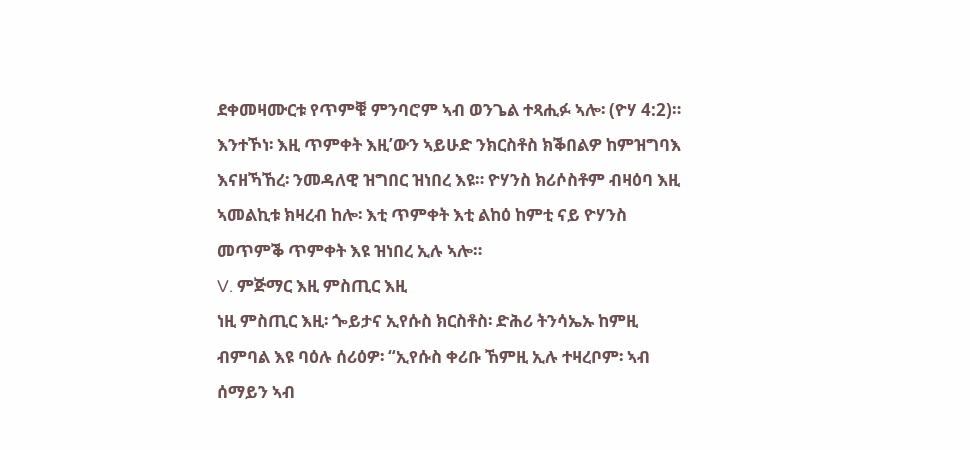ደቀመዛሙርቱ የጥምቑ ምንባሮም ኣብ ወንጌል ተጻሒፉ ኣሎ፡ (ዮሃ 4:2)። እንተኾነ፡ እዚ ጥምቀት እዚ’ውን ኣይሁድ ንክርስቶስ ክቕበልዎ ከምዝግባእ እናዘኻኸረ፡ ንመዳለዊ ዝግበር ዝነበረ እዩ። ዮሃንስ ክሪሶስቶም ብዛዕባ እዚ ኣመልኪቱ ክዛረብ ከሎ፡ እቲ ጥምቀት እቲ ልከዕ ከምቲ ናይ ዮሃንስ መጥምቕ ጥምቀት እዩ ዝነበረ ኢሉ ኣሎ።
V. ምጅማር እዚ ምስጢር እዚ
ነዚ ምስጢር እዚ፡ ጐይታና ኢየሱስ ክርስቶስ፡ ድሕሪ ትንሳኤኡ ከምዚ ብምባል እዩ ባዕሉ ሰሪዕዎ፡ “ኢየሱስ ቀሪቡ ኸምዚ ኢሉ ተዛረቦም፡ ኣብ ሰማይን ኣብ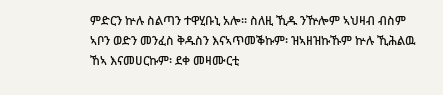ምድርን ኵሉ ስልጣን ተዋሂቡኒ አሎ። ስለዚ ኺዱ ንዅሎም ኣህዛብ ብስም ኣቦን ወድን መንፈስ ቅዱስን እናኣጥመቕኩም፡ ዝኣዘዝኩኹም ኵሉ ኺሕልዉ ኸኣ እናመሀርኩም፡ ደቀ መዛሙርቲ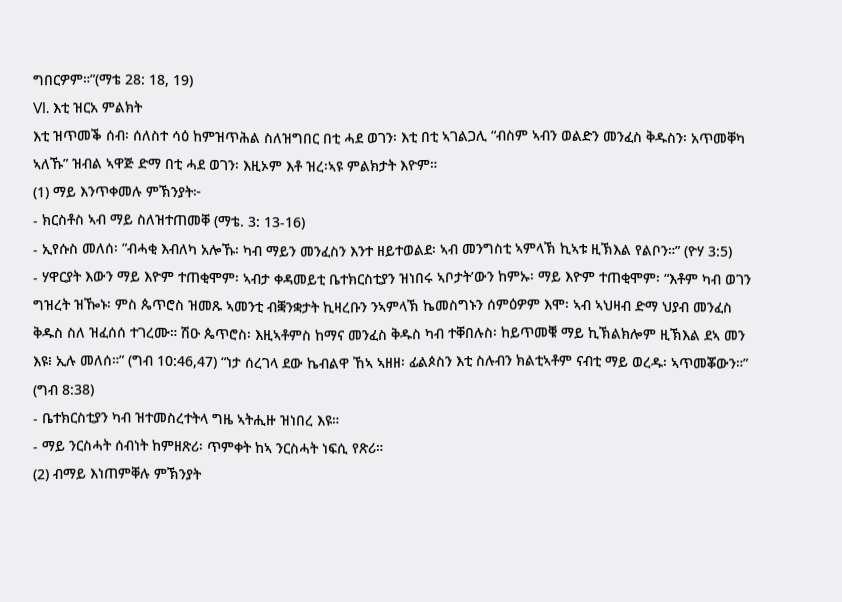ግበርዎም።”(ማቴ 28: 18, 19)
VI. እቲ ዝርአ ምልክት
እቲ ዝጥመቕ ሰብ፡ ሰለስተ ሳዕ ከምዝጥሕል ስለዝግበር በቲ ሓደ ወገን፡ እቲ በቲ ኣገልጋሊ “ብስም ኣብን ወልድን መንፈስ ቅዱስን፡ አጥመቐካ ኣለኹ” ዝብል ኣዋጅ ድማ በቲ ሓደ ወገን፡ እዚኦም እቶ ዝረ፡ኣዩ ምልክታት እዮም።
(1) ማይ እንጥቀመሉ ምኽንያት፦
- ክርስቶስ ኣብ ማይ ስለዝተጠመቐ (ማቴ. 3: 13-16)
- ኢየሱስ መለሰ፡ ”ብሓቂ እብለካ አሎኹ፡ ካብ ማይን መንፈስን እንተ ዘይተወልደ፡ ኣብ መንግስቲ ኣምላኽ ኪኣቱ ዚኽእል የልቦን።” (ዮሃ 3:5)
- ሃዋርያት እውን ማይ እዮም ተጠቂሞም፡ ኣብታ ቀዳመይቲ ቤተክርስቲያን ዝነበሩ ኣቦታት’ውን ከምኡ፡ ማይ እዮም ተጠቂሞም፡ “እቶም ካብ ወገን ግዝረት ዝዀኑ፡ ምስ ጴጥሮስ ዝመጹ ኣመንቲ ብቛንቋታት ኪዛረቡን ንኣምላኽ ኬመስግኑን ሰምዕዎም እሞ፡ ኣብ ኣህዛብ ድማ ህያብ መንፈስ ቅዱስ ስለ ዝፈሰሰ ተገረሙ። ሽዑ ጴጥሮስ፡ እዚኣቶምስ ከማና መንፈስ ቅዱስ ካብ ተቐበሉስ፡ ከይጥመቑ ማይ ኪኽልክሎም ዚኽእል ደኣ መን እዩ፧ ኢሉ መለሰ።” (ግብ 10:46,47) “ነታ ሰረገላ ደው ኬብልዋ ኸኣ ኣዘዘ፡ ፊልጶስን እቲ ስሉብን ክልቲኣቶም ናብቲ ማይ ወረዱ፡ ኣጥመቖውን።” (ግብ 8:38)
- ቤተክርስቲያን ካብ ዝተመስረተትላ ግዜ ኣትሒዙ ዝነበረ እዩ።
- ማይ ንርስሓት ሰብነት ከምዘጽሪ፡ ጥምቀት ከኣ ንርስሓት ነፍሲ የጽሪ።
(2) ብማይ እነጠምቐሉ ምኽንያት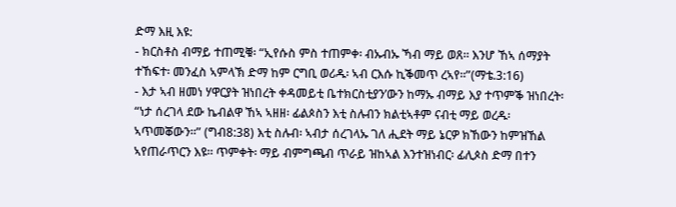ድማ እዚ እዩ:
- ክርስቶስ ብማይ ተጠሚቑ፡ “ኢየሱስ ምስ ተጠምቀ፡ ብኡብኡ ኻብ ማይ ወጸ። እንሆ ኸኣ ሰማያት ተኸፍተ፡ መንፈስ ኣምላኽ ድማ ከም ርግቢ ወሪዱ፡ ኣብ ርእሱ ኪቕመጥ ረኣየ።”(ማቴ.3:16)
- እታ ኣብ ዘመነ ሃዋርያት ዝነበረት ቀዳመይቲ ቤተክርስቲያን’ውን ከማኡ ብማይ እያ ተጥምቕ ዝነበረት፡ “ነታ ሰረገላ ደው ኬብልዋ ኸኣ ኣዘዘ፡ ፊልጶስን እቲ ስሉብን ክልቲኣቶም ናብቲ ማይ ወረዱ፡ ኣጥመቖውን።” (ግብ8:38) እቲ ስሉብ፡ ኣብታ ሰረገላኡ ገለ ሒደት ማይ ኔርዎ ክኸውን ከምዝኸል ኣየጠራጥርን እዩ። ጥምቀት፡ ማይ ብምግጫብ ጥራይ ዝከኣል እንተዝነብር፡ ፊሊጶስ ድማ በተን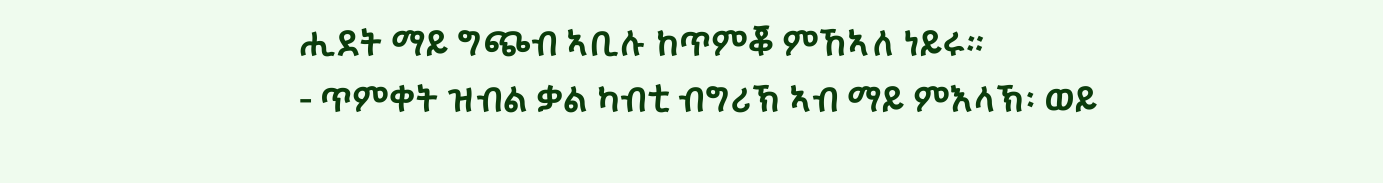ሒደት ማይ ግጭብ ኣቢሉ ከጥምቖ ምኸኣለ ነይሩ።
- ጥምቀት ዝብል ቃል ካብቲ ብግሪኽ ኣብ ማይ ምእላኽ፡ ወይ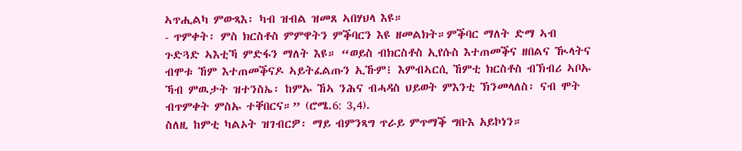ኣጥሒልካ ምውጻእ፡ ካብ ዝብል ዝመጸ ኣበሃህላ እዩ።
- ጥምቀት፡ ምስ ክርስቶስ ምምዋትን ምቕባርን እዩ ዘመልክት።ምቕባር ማለት ድማ ኣብ ጉድጓድ ኣእቲኻ ምድፋን ማለት እዩ። “ወይስ ብክርስቶስ ኢየሱስ እተጠመቕና ዘበልና ዂላትና ብሞቱ ኸም እተጠመቕናዶ ኣይትፈልጡን ኢኹም፧ እምብኣርሲ ኸምቲ ክርስቶስ ብኽብሪ ኣቦኡ ኻብ ምዉታት ዝተንስኤ፡ ከምኡ ኸኣ ንሕና ብሓዳስ ህይወት ምእንቲ ኽንመላለስ፡ ናብ ሞት ብጥምቀት ምስኡ ተቐበርና።” (ሮሜ.6: 3,4).
ስለዚ ከምቲ ካልኦት ዝገብርዎ፡ ማይ ብምንጻግ ጥራይ ምጥማቕ ግቡእ አይኮነን።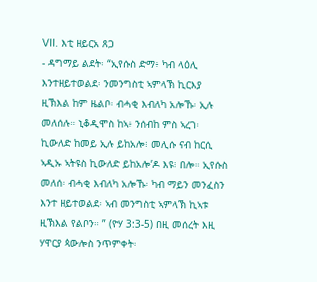VII. እቲ ዘይርአ ጸጋ
- ዳግማይ ልደት፡ “ኢየሱስ ድማ፥ ካብ ላዕሊ እንተዘይተወልደ፡ ንመንግስቲ ኣምላኽ ኪርእያ ዚኽእል ከም ዜልቦ፡ ብሓቂ እብለካ አሎኹ፡ ኢሉ መለሰሉ። ኒቆዲሞስ ከኣ፥ ንሰብከ ምስ ኣረገ፡ ኪውለድ ከመይ ኢሉ ይከአሎ፧ መሊሱ ናብ ከርሲ ኣዲኡ ኣትዩስ ኪውለድ ይከአሎ’ዶ እዩ፧ በሎ። ኢየሱስ መለሰ፡ ብሓቂ እብለካ አሎኹ፡ ካብ ማይን መንፈስን እንተ ዘይተወልደ፡ ኣብ መንግስቲ ኣምላኽ ኪኣቱ ዚኽእል የልቦን። ” (ዮሃ 3:3-5) በዚ መሰረት እዚ ሃዋርያ ጳውሎስ ንጥምቀት፡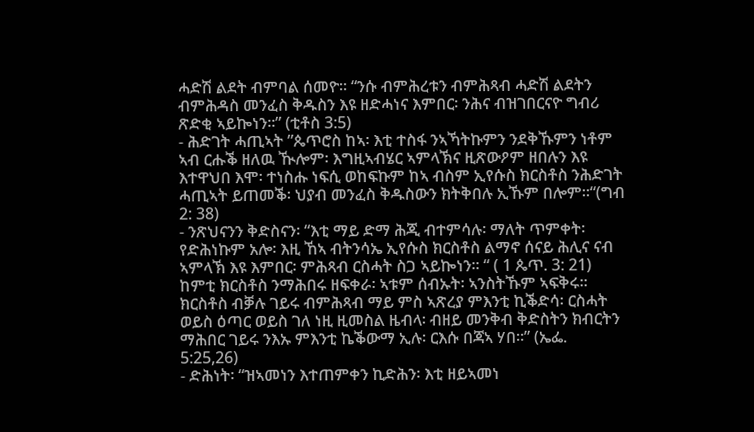ሓድሽ ልደት ብምባል ሰመዮ። “ንሱ ብምሕረቱን ብምሕጻብ ሓድሽ ልደትን ብምሕዳስ መንፈስ ቅዱስን እዩ ዘድሓነና እምበር፡ ንሕና ብዝገበርናዮ ግብሪ ጽድቂ ኣይኰነን።” (ቲቶስ 3:5)
- ሕድገት ሓጢኣት ”ጴጥሮስ ከኣ፡ እቲ ተስፋ ንኣኻትኩምን ንደቅኹምን ነቶም ኣብ ርሑቕ ዘለዉ ዂሎም፡ እግዚኣብሄር ኣምላኽና ዚጽውዖም ዘበሉን እዩ እተዋህበ እሞ፡ ተነስሑ ነፍሲ ወከፍኩም ከኣ ብስም ኢየሱስ ክርስቶስ ንሕድገት ሓጢኣት ይጠመቕ፡ ህያብ መንፈስ ቅዱስውን ክትቅበሉ ኢኹም በሎም።“(ግብ 2: 38)
- ንጽህናንን ቅድስናን፡ “እቲ ማይ ድማ ሕጂ ብተምሳሉ፡ ማለት ጥምቀት፡ የድሕነኩም አሎ፡ እዚ ኸኣ ብትንሳኤ ኢየሱስ ክርስቶስ ልማኖ ሰናይ ሕሊና ናብ ኣምላኽ እዩ እምበር፡ ምሕጻብ ርስሓት ስጋ ኣይኰነን። “ ( 1 ጴጥ. 3: 21) ከምቲ ክርስቶስ ንማሕበሩ ዘፍቀራ፡ ኣቱም ሰብኡት፡ ኣንስትኹም ኣፍቅሩ። ክርስቶስ ብቓሉ ገይሩ ብምሕጻብ ማይ ምስ ኣጽረያ ምእንቲ ኪቕድሳ፡ ርስሓት ወይስ ዕጣር ወይስ ገለ ነዚ ዚመስል ዜብላ፡ ብዘይ መንቅብ ቅድስትን ክብርትን ማሕበር ገይሩ ንእኡ ምእንቲ ኬቕውማ ኢሉ፡ ርእሱ በጃኣ ሃበ።” (ኤፌ. 5:25,26)
- ድሕነት፡ “ዝኣመነን እተጠምቀን ኪድሕን፡ እቲ ዘይኣመነ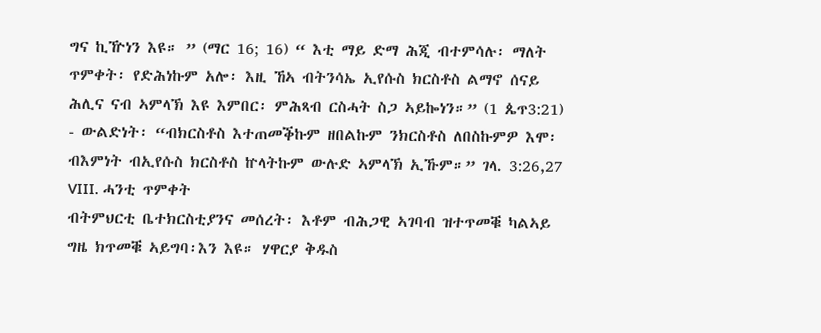ግና ኪዅነን እዩ። ” (ማር 16; 16) “ እቲ ማይ ድማ ሕጂ ብተምሳሉ፡ ማለት ጥምቀት፡ የድሕነኩም አሎ፡ እዚ ኸኣ ብትንሳኤ ኢየሱስ ክርስቶስ ልማኖ ሰናይ ሕሊና ናብ ኣምላኽ እዩ እምበር፡ ምሕጻብ ርስሓት ስጋ ኣይኰነን።” (1 ጴጥ3:21)
- ውልድነት፡ “ብክርስቶስ እተጠመቕኩም ዘበልኩም ንክርስቶስ ለበስኩምዎ እሞ፡ ብእምነት ብኢየሱስ ክርስቶስ ኵላትኩም ውሉድ ኣምላኽ ኢኹም።” ገላ. 3:26,27
VIII. ሓንቲ ጥምቀት
ብትምህርቲ ቤተክርስቲያንና መሰረት፡ እቶም ብሕጋዊ ኣገባብ ዝተጥመቑ ካልኣይ ግዜ ክጥመቑ ኣይግባ፡እን እዩ። ሃዋርያ ቅዱስ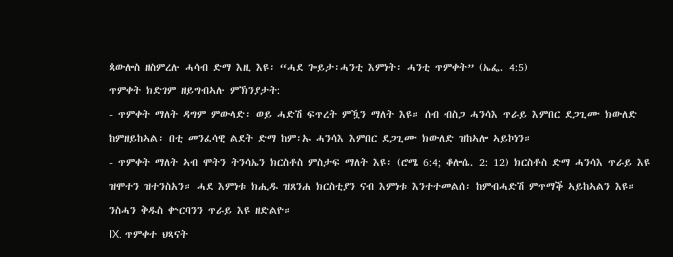ጳውሎስ ዘስምረሉ ሓሳብ ድማ እዚ እዩ፡ “ሓደ ጐይታ፡ሓንቲ እምነት፡ ሓንቲ ጥምቀት” (ኤፌ. 4:5)
ጥምቀት ክድገም ዘይግብኣሉ ምኽንያታት:
- ጥምቀት ማለት ዳግም ምውላድ፡ ወይ ሓድሽ ፍጥረት ምዃን ማለት እዩ። ሰብ ብስጋ ሓንሳእ ጥራይ እምበር ደጋጊሙ ክውለድ ከምዘይከኣል፡ በቲ መንፈሳዊ ልደት ድማ ከም፡ኡ ሓንሳእ እምበር ደጋጊሙ ክውለድ ዝከኣሎ ኣይኮነን።
- ጥምቀት ማለት ኣብ ሞትን ትንሳኤን ክርስቶስ ምስታፍ ማለት እዩ፡ (ሮሜ 6:4; ቆሎሴ. 2: 12) ክርስቶስ ድማ ሓንሳእ ጥራይ እዩ ዝሞተን ዝተንስአን። ሓደ እምነቱ ክሒዱ ዝጸንሐ ክርስቲያን ናብ እምነቱ እንተተመልሰ፡ ከምብሓድሽ ምጥማቕ ኣይከኣልን እዩ። ንስሓን ቅዱስ ቍርባንን ጥራይ እዩ ዘድልዮ።
IX. ጥምቀተ ህጻናት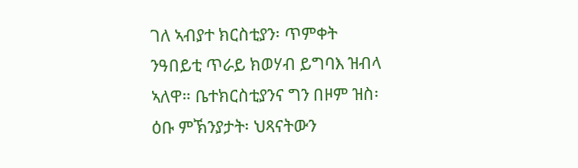ገለ ኣብያተ ክርስቲያን፡ ጥምቀት ንዓበይቲ ጥራይ ክወሃብ ይግባእ ዝብላ ኣለዋ። ቤተክርስቲያንና ግን በዞም ዝስ፡ዕቡ ምኽንያታት፡ ህጻናትውን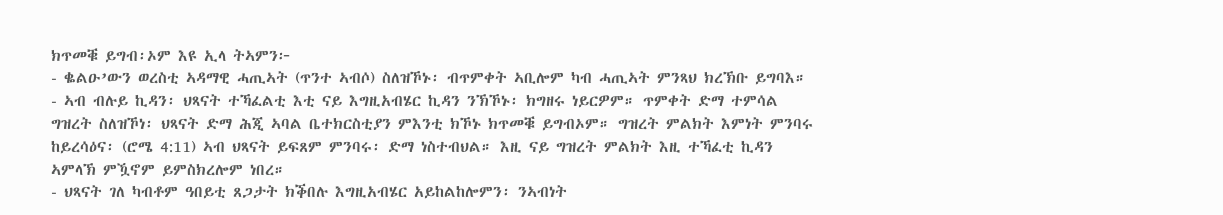ክጥመቑ ይግብ፡ኦም እዩ ኢላ ትኣምን፦
- ቈልዑ’ውን ወረስቲ ኣዳማዊ ሓጢኣት (ጥንተ ኣብሶ) ስለዝኾኑ፡ ብጥምቀት ኣቢሎም ካብ ሓጢኣት ምንጻህ ክረኽቡ ይግባእ።
- ኣብ ብሉይ ኪዳን፡ ህጻናት ተኻፈልቲ እቲ ናይ እግዚአብሄር ኪዳን ንኽኾኑ፡ ክግዘሩ ነይርዎም። ጥምቀት ድማ ተምሳል ግዝረት ስለዝኾነ፡ ህጻናት ድማ ሕጂ ኣባል ቤተክርስቲያን ምእንቲ ክኾኑ ክጥመቑ ይግብኦም። ግዝረት ምልክት እምነት ምንባሩ ከይረሳዕና፡ (ሮሜ 4:11) ኣብ ህጻናት ይፍጸም ምንባሩ፡ ድማ ነስተብህል። እዚ ናይ ግዝረት ምልክት እዚ ተኻፈቲ ኪዳን ኣምላኽ ምዃኖም ይምስክረሎም ነበረ።
- ህጻናት ገለ ካብቶም ዓበይቲ ጸጋታት ክቕበሉ እግዚአብሄር አይከልከሎምን፡ ንኣብነት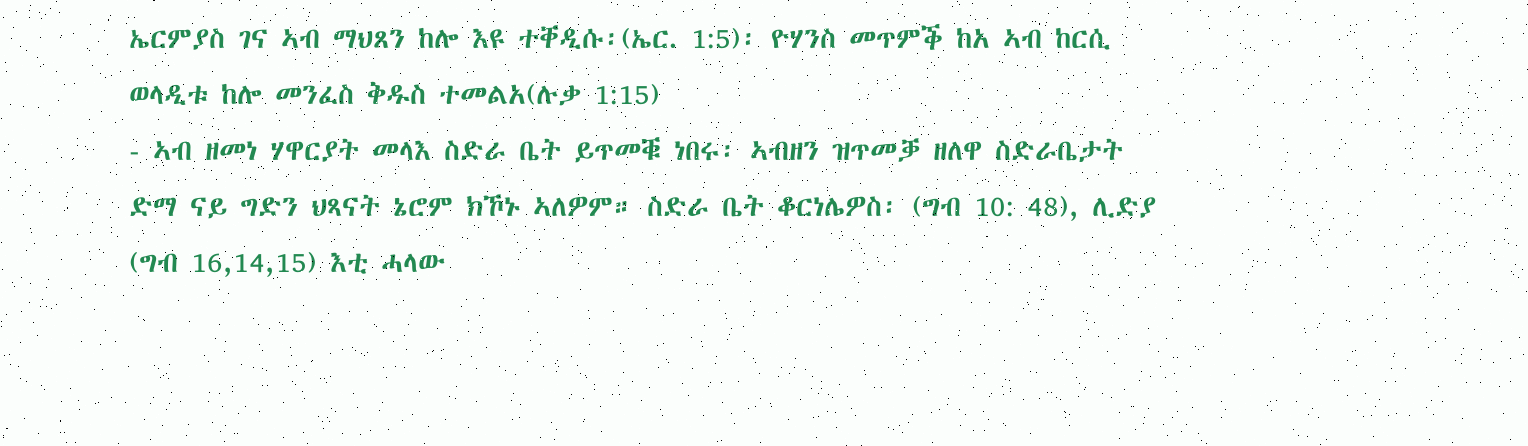ኤርምያስ ገና ኣብ ማህጸን ከሎ እዩ ተቐዲሱ፡(ኤር. 1:5)፡ ዮሃንስ መጥምቕ ከአ ኣብ ከርሲ ወላዲቱ ከሎ መንፈስ ቅዱስ ተመልአ(ሉቃ 1:15)
- ኣብ ዘመነ ሃዋርያት መላእ ስድራ ቤት ይጥመቑ ነበሩ፡ ኣብዘን ዝጥመቓ ዘለዋ ስድራቤታት ድማ ናይ ግድን ህጻናት ኔሮም ክኾኑ ኣለዎም። ስድራ ቤት ቆርነሌዎስ፡ (ግብ 10: 48), ሊድያ (ግብ 16,14,15) እቲ ሓላው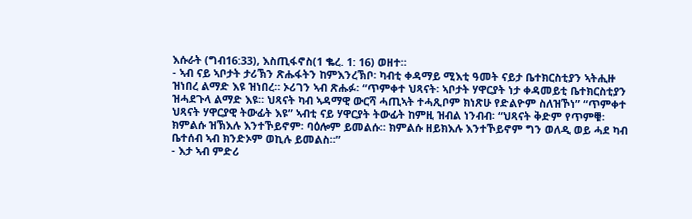እሱራት (ግብ16:33), እስጢፋኖስ(1 ቈረ. 1: 16) ወዘተ።
- ኣብ ናይ ኣቦታት ታሪኽን ጽሑፋትን ከምእንረኽቦ፡ ካብቲ ቀዳማይ ሚእቲ ዓመት ናይታ ቤተክርስቲያን ኣትሒዙ ዝነበረ ልማድ እዩ ዝነበረ። ኦሪገን ኣብ ጽሑፉ፡ “ጥምቀተ ህጻናት፡ ኣቦታት ሃዋርያት ነታ ቀዳመይቲ ቤተክርስቲያን ዝሓደጉላ ልማድ እዩ። ህጻናት ካብ ኣዳማዊ ውርሻ ሓጢኣት ተሓጺቦም ክነጽሁ የድልዮም ስለዝኾነ” “ጥምቀተ ህጻናት ሃዋርያዊ ትውፊት እዩ” ኣብቲ ናይ ሃዋርያት ትውፊት ከምዚ ዝብል ነንብብ፡ “ህጻናት ቅድም የጥምቑ፡ ክምልሱ ዝኽእሉ እንተኾይኖም፡ ባዕሎም ይመልሱ። ክምልሱ ዘይክእሉ እንተኾይኖም ግን ወለዲ ወይ ሓደ ካብ ቤተሰብ ኣብ ክንድኦም ወኪሉ ይመልስ።”
- እታ ኣብ ምድሪ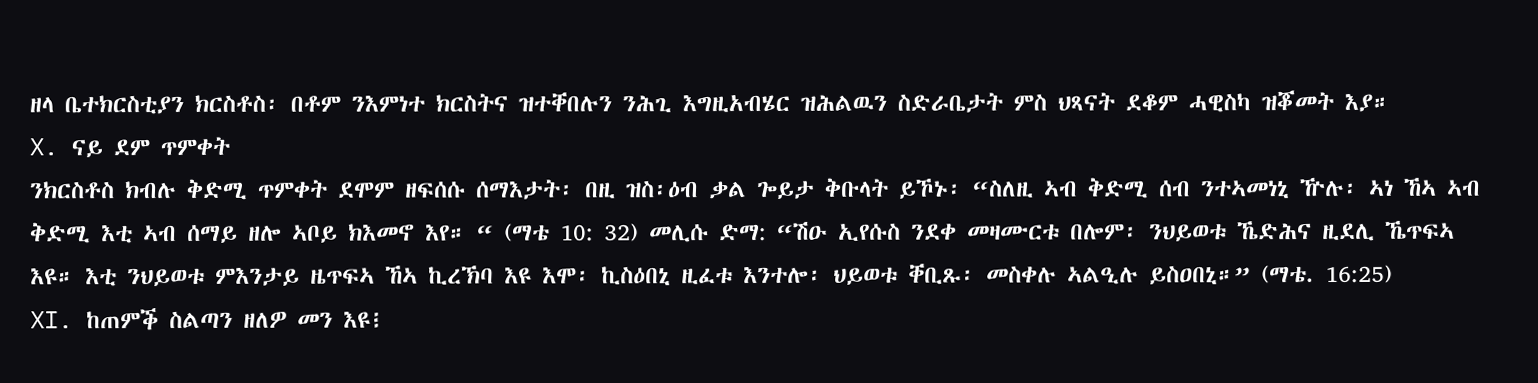ዘላ ቤተክርስቲያን ክርስቶስ፡ በቶም ንእምነተ ክርስትና ዝተቐበሉን ንሕጊ እግዚአብሄር ዝሕልዉን ስድራቤታት ምስ ህጻናት ደቆም ሓዊስካ ዝቖመት እያ።
X. ናይ ደም ጥምቀት
ንክርስቶስ ክብሉ ቅድሚ ጥምቀት ደሞም ዘፍሰሱ ሰማእታት፡ በዚ ዝስ፡ዕብ ቃል ጐይታ ቅቡላት ይኾኑ፡ “ስለዚ ኣብ ቅድሚ ሰብ ንተኣመነኒ ዅሉ፡ ኣነ ኸኣ ኣብ ቅድሚ እቲ ኣብ ሰማይ ዘሎ ኣቦይ ክእመኖ እየ። “ (ማቴ 10: 32) መሊሱ ድማ: “ሽዑ ኢየሱስ ንደቀ መዛሙርቱ በሎም፡ ንህይወቱ ኼድሕና ዚደሊ ኼጥፍኣ እዩ። እቲ ንህይወቱ ምእንታይ ዜጥፍኣ ኸኣ ኪረኽባ እዩ እሞ፡ ኪስዕበኒ ዚፈቱ እንተሎ፡ ህይወቱ ቐቢጹ፡ መስቀሉ ኣልዒሉ ይስዐበኒ።” (ማቴ. 16:25)
XI. ከጠምቕ ስልጣን ዘለዎ መን እዩ፧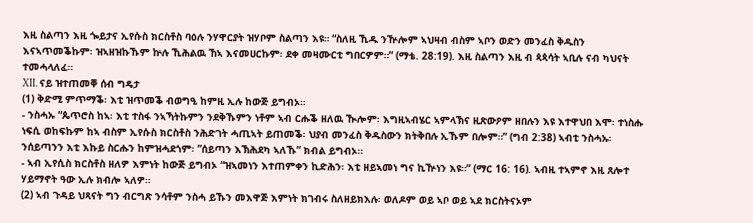እዚ ስልጣን እዚ ጐይታና ኢየሱስ ክርስቶስ ባዕሉ ንሃዋርያት ዝሃቦም ስልጣን እዩ። “ስለዚ ኺዱ ንዅሎም ኣህዛብ ብስም ኣቦን ወድን መንፈስ ቅዱስን እናኣጥመቕኩም፡ ዝኣዘዝኩኹም ኵሉ ኺሕልዉ ኸኣ እናመሀርኩም፡ ደቀ መዛሙርቲ ግበርዎም።” (ማቴ. 28:19). እዚ ስልጣን እዚ ብ ጳጳሳት ኣቢሉ ናብ ካህናት ተመሓላለፈ።
XII. ናይ ዝተጠመቐ ሰብ ግዴታ
(1) ቅድሚ ምጥማቕ፡ እቲ ዝጥመቕ ብወግዒ ከምዚ ኢሉ ከውጅ ይግብኦ።
- ንስሓኡ “ጴጥሮስ ከኣ፡ እቲ ተስፋ ንኣኻትኩምን ንደቅኹምን ነቶም ኣብ ርሑቕ ዘለዉ ዂሎም፡ እግዚኣብሄር ኣምላኽና ዚጽውዖም ዘበሉን እዩ እተዋህበ እሞ፡ ተነስሑ ነፍሲ ወከፍኩም ከኣ ብስም ኢየሱስ ክርስቶስ ንሕድገት ሓጢኣት ይጠመቕ፡ ህያብ መንፈስ ቅዱስውን ክትቅበሉ ኢኹም በሎም።” (ግብ 2:38) ኣብቲ ንስሓኡ፡ ንሰይጣንን እቲ እኩይ ስርሑን ከምዝሓደጎም፡ ”ሰይጣን እኽሕደካ ኣለኹ” ክብል ይግብኦ።
- ኣብ ኢየሲስ ክርስቶስ ዘለዎ እምነት ከውጅ ይግብኦ “ዝኣመነን እተጠምቀን ኪድሕን፡ እቲ ዘይኣመነ ግና ኪዅነን እዩ።” (ማር 16: 16). ኣብዚ ተኣምኖ እዚ ጸሎተ ሃይማኖት ዓው ኢሉ ክብሎ ኣለዎ።
(2) ኣብ ጉዳይ ህጻናት ግን ብርግጽ ንሳቶም ንስሓ ይኹን መእዋጅ እምነት ክገብሩ ስለዘይክእሉ፡ ወለዶም ወይ ኣቦ ወይ ኣደ ክርስትናኦም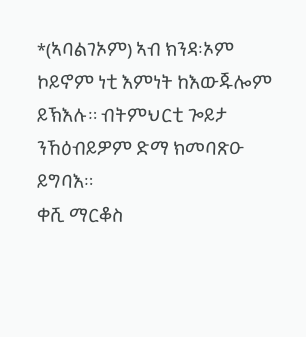*(ኣባልገኦም) ኣብ ክንዳ፡ኦም ኮይኖም ነቲ እምነት ከእውጁሎም ይኽእሉ። ብትምህርቲ ጐይታ ንኸዕብይዎም ድማ ክመባጽዑ ይግባእ።
ቀሺ ማርቆስ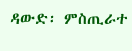ዳውድ፡ ምስጢራተ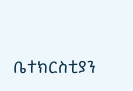ቤተክርስቲያን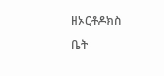ዘኦርቶዶክስ
ቤት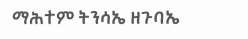ማሕተም ትንሳኤ ዘጉባኤ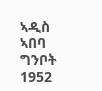ኣዲስ ኣበባ ግንቦት 1952